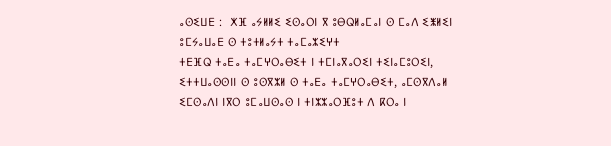ⴰⵙⵉⵡⴹ :  ⵅⴼ ⴰⵢⵍⵍⵉ ⵉⵙⴰⵔⵏ ⴳ ⵓⴱⵕⵍⴰⵎⴰⵏ ⵙ ⵎⴰⴷ ⵉⵥⵍⵉⵏ ⵓⵎⵢⴰⵡⴰⴹ ⵙ ⵜⵓⵜⵍⴰⵢⵜ ⵜⴰⵎⴰⵣⵉⵖⵜ
ⵜⴹⴼⵕ ⵜⴰⴹⴰ ⵜⴰⵎⵖⵔⴰⴱⵉⵜ ⵏ ⵜⵎⵏⴰⴳⴰⵔⵉⵏ ⵜⵉⵏⴰⵎⵓⵔⵉⵏ, ⵉⵜⵜⵡⴰⵙⵙⵏⵏ ⵙ ⵓⵙⴳⵣⵍ ⵙ ⵜⴰⴹⴰ ⵜⴰⵎⵖⵔⴰⴱⵉⵜ, ⴰⵎⵙⴳⴷⴰⵍ ⵉⵎⵙⴰⴷⵏ ⵏⴳⵔ ⵓⵎⴰⵡⵙⴰⵙ ⵏ ⵜⵏⵣⵣⴰⵔⴼⵓⵜ ⴷ ⴽⵔⴰ ⵏ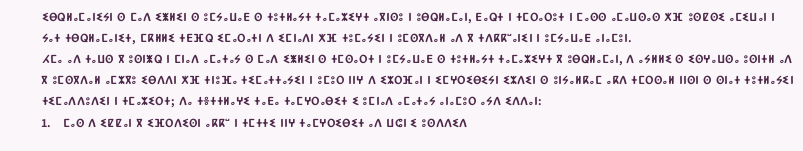ⵉⴱⵕⵍⴰⵎⴰⵏⵉⵢⵏ ⵙ ⵎⴰⴷ ⵉⵥⵍⵉⵏ ⵙ ⵓⵎⵢⴰⵡⴰⴹ ⵙ ⵜⵓⵜⵍⴰⵢⵜ ⵜⴰⵎⴰⵣⵉⵖⵜ ⴰⴳⵏⵙⵓ ⵏ ⵓⴱⵕⵍⴰⵎⴰⵏ, ⴹⴰⵕⵜ ⵏ ⵜⵎⵔⴰⵔⵓⵜ ⵏ ⵎⴰⵙⵙ ⴰⵎⴰⵡⵙⴰⵙ ⵅⴼ ⵓⵙⵇⵙⵉ ⴰⵎⵉⵡⴰⵏ ⵏ ⵢⴰⵜ ⵜⴱⵕⵍⴰⵎⴰⵏⵉⵜ, ⵎⴽⵍⵍⵉ ⵜⴹⴼⵕ ⵉⵎⴰⵔⴰⵜⵏ ⴷ ⵉⵎⵏⴰⴷⵏ ⵅⴼ ⵜⵓⵎⴰⵢⵉⵏ ⵏ ⵓⵎⵙⴳⴷⴰⵍ ⴰⴷ ⴳ ⵜⴷⴽⴽⵯⴰⵏⵉⵏ ⵏ ⵓⵎⵢⴰⵡⴰⴹ ⴰⵏⴰⵎⵓⵏ.
ⵃⵎⴰ ⴰⴷ ⵜⴰⵡⵙ ⴳ ⵓⵙⵏⵥⵕ ⵏ ⵎⵏⴰⴷ ⴰⵎⴰⵜⴰⵢ ⵙ ⵎⴰⴷ ⵉⵥⵍⵉⵏ ⵙ ⵜⵎⵙⴰⵔⵜ ⵏ ⵓⵎⵢⴰⵡⴰⴹ ⵙ ⵜⵓⵜⵍⴰⵢⵜ ⵜⴰⵎⴰⵣⵉⵖⵜ ⴳ ⵓⴱⵕⵍⴰⵎⴰⵏ, ⴷ ⴰⵢⵍⵍⵉ ⵙ ⵉⵙⵖⴰⵡⵙⴰ ⵓⵙⵏⵜⵍ ⴰⴷ ⴳ ⵓⵎⵙⴳⴷⴰⵍ ⴰⵎⵣⴳⵓ ⵉⴱⴷⴷⵏ ⵅⴼ ⵜⵏⵓⴼⴰ ⵜⵉⵎⴰⵜⵜⴰⵢⵉⵏ ⵏ ⵓⵎⵓⵔ ⵏⵏⵖ ⴷ ⵉⵣⵔⴼⴰⵏ ⵏ ⵉⵎⵖⵔⵉⴱⵉⵢⵏ ⵉⵣⴷⵉⵏ ⵙ ⵓⵏⵢⴰⵍⴽⴰⵎ ⴰⴽⴷ ⵜⵎⵔⵙⴰⵍ ⵏⵏⵙⵏ ⵙ ⵙⵏⴰⵜ ⵜⵓⵜⵍⴰⵢⵉⵏ ⵜⵉⵎⴰⴷⴷⵓⴷⵉⵏ ⵏ ⵜⵎⴰⵣⵉⵔⵜ; ⴷⴰ ⵜⴻⵜⵜⵍⴰⵖⵉ ⵜⴰⴹⴰ ⵜⴰⵎⵖⵔⴰⴱⵉⵜ ⵉ ⵓⵎⵏⴰⴷ ⴰⵎⴰⵜⴰⵢ ⴰⵏⴰⵎⵓⵔ ⴰⵢⴷ ⵉⴷⴷⴰⵏ:
1.   ⵎⴰⵙ ⴷ ⵉⵇⵇⴰⵏ ⴳ ⵉⴼⵔⴷⵉⵙⵏ ⴰⴽⴽⵯ ⵏ ⵜⵎⵜⵜⵉ ⵏⵏⵖ ⵜⴰⵎⵖⵔⵉⴱⵉⵜ ⴰⴷ ⵡⵛⵏ ⵉ ⵓⵙⴷⴷⵉⴷ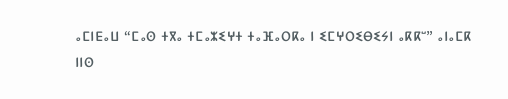ⴰⵎⵏⴹⴰⵡ “ⵎⴰⵙ ⵜⴳⴰ ⵜⵎⴰⵣⵉⵖⵜ ⵜⴰⴼⴰⵔⴽⴰ ⵏ ⵉⵎⵖⵔⵉⴱⵉⵢⵏ ⴰⴽⴽⵯ” ⴰⵏⴰⵎⴽ ⵏⵏⵙ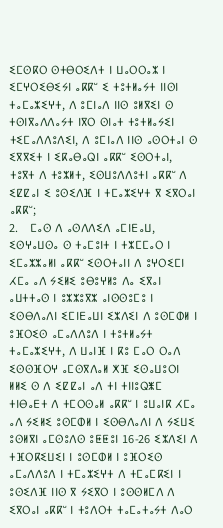ⵉⵎⵙⴽⵔ ⵙⵜⴱⵔⵉⴷⵜ ⵏ ⵡⴰⵔⵔⴰⵣ ⵏ ⵉⵎⵖⵔⵉⴱⵉⵢⵏ ⴰⴽⴽⵯ ⵉ ⵜⵓⵜⵍⴰⵢⵜ ⵏⵏⵙⵏ ⵜⴰⵎⴰⵣⵉⵖⵜ, ⴷ ⵓⵎⵏⴰⴷ ⵏⵏⵙ ⵓⵍⴳⵉⵏ ⵙ ⵜⵙⵏⴳⴰⴷⴷⴰⵢⵜ ⵏⴳⵔ ⵙⵏⴰⵜ ⵜⵓⵜⵍⴰⵢⵉⵏ ⵜⵉⵎⴰⴷⴷⵓⴷⵉⵏ, ⴷ ⵓⵎⵏⴰⴷ ⵏⵏⵙ ⴰⵙⵔⵜⴰⵏ ⵙ ⵉⴳⴳⵉⵜ ⵏ ⵉⴽⴰⴱⴰⵕⵏ ⴰⴽⴽⵯ ⵉⵙⵔⵜⴰⵏ, ⵜⵓⴳⵜ ⴷ ⵜⵓⵣⵍⵜ, ⵉⵙⵡⵓⴷⴷⵓⵜⵏ ⴰⴽⴽⵯ ⴷ ⵉⵇⵇⴰⵏ ⵉ ⵓⵙⵉⴷⴼ ⵏ ⵜⵎⴰⵣⵉⵖⵜ ⴳ ⵉⴳⵔⴰⵏ ⴰⴽⴽⵯ;
2.   ⵎⴰⵙ ⴷ ⴰⵙⴷⴷⵉⴷ ⴰⵎⵏⴹⴰⵡ, ⵉⵙⵖⴰⵡⵙⴰ ⵙ ⵜⴰⵎⵓⵏⵜ ⵏ ⵜⵣⵎⵎⴰⵔ ⵏ ⵉⵎⴰⵣⵣⴰⵍⵏ ⴰⴽⴽⵯ ⵉⵙⵔⵜⴰⵏⵏ ⴷ ⵓⵖⵔⵉⵎⵏ ⵃⵎⴰ ⴰⴷ ⵢⵉⵍⵉ ⵓⴱⵓⵖⵍⵓ ⴷⴰ ⵉⴳⴰⵏ ⴰⵡⵜⵜⴰⵙ ⵏ ⵓⵣⵣⵓⴳⵣ ⴰⵏⵙⵙⵓⵎⵓ ⵏ ⵉⵙⴱⴷⴰⴷⵏ ⵉⵎⵏⴹⴰⵡⵏ ⵉⵣⴷⵉⵏ ⴷ ⵓⵙⵎⵀⵍ ⵏ ⵓⴼⵔⵉⵙ ⴰⵎⴰⴷⴷⵓⴷ ⵏ ⵜⵓⵜⵍⴰⵢⵜ ⵜⴰⵎⴰⵣⵉⵖⵜ, ⴷ ⵡⴰⵏⴼ ⵏ ⴽⵓ ⵎⴰⵔ ⵔⴰⴷ ⵉⵙⵙⴼⵔⵖ ⴰⵎⵙⴳⴷⴰⵍ ⵅⴼ ⵉⵙⴰⵡⵓⵔⵏ ⵍⵍⵉ ⵙ ⴷ ⵉⵇⵇⴰⵏ ⴰⴷ ⵜⵏ ⵜⵏⵏⵓⵕⵥⵎ ⵜⵏⴱⴰⴹⵜ ⴷ ⵜⵎⵔⵙⴰⵍ ⴰⴽⴽⵯ ⵏ ⵓⵡⴰⵏⴽ ⵃⵎⴰ ⴰⴷ ⵢⵉⵍⵉ ⵓⵙⵎⵀⵍ ⵏ ⵉⵙⴱⴷⴰⴷⵏ ⴷ ⵢⵉⵡⵉ ⵓⵙⵍⴳⵏ ⴰⵎⵙⵓⴷⵙ ⵓⵟⵟⵓⵏ 16-26 ⵉⵣⴷⵉⵏ ⴷ ⵜⴼⵔⴽⵉⵡⵉⵏ ⵏ ⵓⵙⵎⵀⵍ ⵏ ⵓⴼⵔⵉⵙ ⴰⵎⴰⴷⴷⵓⴷ ⵏ ⵜⵎⴰⵣⵉⵖⵜ ⴷ ⵜⵎⴰⵎⴽⵉⵏ ⵏ ⵓⵙⵉⴷⴼ ⵏⵏⵙ ⴳ ⵢⵉⴳⵔ ⵏ ⵓⵙⵙⵍⵎⴷ ⴷ ⵉⴳⵔⴰⵏ ⴰⴽⴽⵯ ⵏ ⵜⵓⴷⵔⵜ ⵜⴰⵎⴰⵜⴰⵢⵜ ⴷⴰⵔ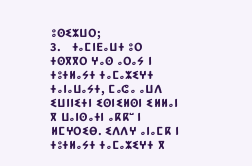ⵓⵙⵉⵣⵡⵔ;
3.   ⵜⴰⵎⵏⴹⴰⵡⵜ ⵓⵔ ⵜⵙⴳⴳⵔ ⵖⴰⵙ ⴰⵔⴰⵢ ⵏ ⵜⵓⵜⵍⴰⵢⵜ ⵜⴰⵎⴰⵣⵉⵖⵜ ⵜⴰⵏⴰⵡⴰⵢⵜ, ⵎⴰⵛⴰ ⴰⵡⴷ ⵉⵡⵏⵏⵉⵜⵏ ⵉⵙⵏⵉⵍⵙⵏ ⵉⵍⵍⴰⵏ ⴳ ⵡⴰⵏⵙⴰⵜⵏ ⴰⴽⴽⵯ ⵏ ⵍⵎⵖⵔⵉⴱ. ⵉⴷⴷⵖ ⴰⵏⴰⵎⴽ ⵏ ⵜⵓⵜⵍⴰⵢⵜ ⵜⴰⵎⴰⵣⵉⵖⵜ ⴳ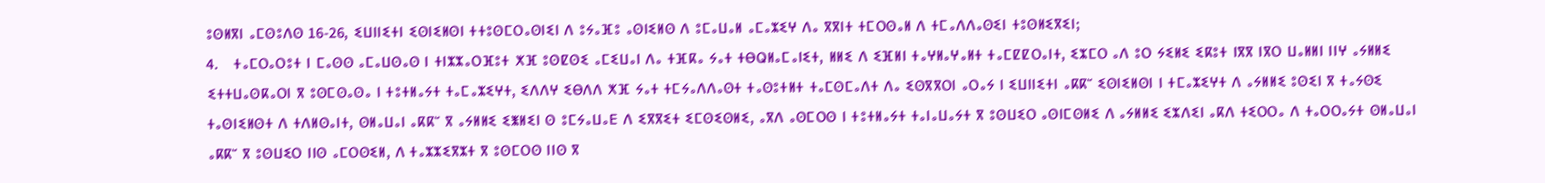ⵓⵙⵍⴳⵏ ⴰⵎⵙⵓⴷⵙ 16-26, ⵉⵡⵏⵏⵉⵜⵏ ⵉⵙⵏⵉⵍⵙⵏ ⵜⵜⵓⵙⵎⵔⴰⵙⵏⵉⵏ ⴷ ⵓⵢⴰⴼⵓ ⴰⵙⵏⵉⵍⵙ ⴷ ⵓⵎⴰⵡⴰⵍ ⴰⵎⴰⵣⵉⵖ ⴷⴰ ⴳⴳⵏⵜ ⵜⵎⵔⵙⴰⵍ ⴷ ⵜⵎⴰⴷⴷⴰⵙⵉⵏ ⵜⵓⵙⵍⵉⴳⵉⵏ;
4.   ⵜⴰⵎⵔⴰⵔⵓⵜ ⵏ ⵎⴰⵙⵙ ⴰⵎⴰⵡⵙⴰⵙ ⵏ ⵜⵏⵣⵣⴰⵔⴼⵓⵜ ⵅⴼ ⵓⵙⵇⵙⵉ ⴰⵎⵉⵡⴰⵏ ⴷⴰ ⵜⴼⴽⴰ ⵢⴰⵜ ⵜⴱⵕⵍⴰⵎⴰⵏⵉⵜ, ⵍⵍⵉ ⴷ ⵉⴼⵍⵏ ⵜⴰⵖⵍⴰⵖⴰⵍⵜ ⵜⴰⵎⵇⵇⵔⴰⵏⵜ, ⵉⵣⵎⵔ ⴰⴷ ⵓⵔ ⵢⵉⵍⵉ ⵉⴽⵓⵜ ⵏⴳⴳ ⵏⴳⵔ ⵡⴰⵍⵍⵏ ⵏⵏⵖ ⴰⵢⵍⵍⵉ ⵉⵜⵜⵡⴰⵙⴽⴰⵔⵏ ⴳ ⵓⵙⵎⵙⴰⵙⴰ ⵏ ⵜⵓⵜⵍⴰⵢⵜ ⵜⴰⵎⴰⵣⵉⵖⵜ, ⵉⴷⴷⵖ ⵉⴱⴷⴷ ⵅⴼ ⵢⴰⵜ ⵜⵎⵢⴰⴷⴷⴰⵙⵜ ⵜⴰⵙⵓⵜⵍⵜ ⵜⴰⵎⵙⵎⴰⴷⵜ ⴷⴰ ⵉⵙⴳⴳⵔⵏ ⴰⵔⴰⵢ ⵏ ⵉⵡⵏⵏⵉⵜⵏ ⴰⴽⴽⵯ ⵉⵙⵏⵉⵍⵙⵏ ⵏ ⵜⵎⴰⵣⵉⵖⵜ ⴷ ⴰⵢⵍⵍⵉ ⵓⵙⵉⵏ ⴳ ⵜⴰⵢⵙⵉ ⵜⴰⵙⵏⵉⵍⵙⵜ ⴷ ⵜⴷⵍⵙⴰⵏⵜ, ⵙⵍⴰⵡⴰⵏ ⴰⴽⴽⵯ ⴳ ⴰⵢⵍⵍⵉ ⵉⵥⵍⵉⵏ ⵙ ⵓⵎⵢⴰⵡⴰⴹ ⴷ ⵉⴳⴳⵉⵜ ⵉⵎⵙⵉⵙⵍⵉ, ⴰⴳⴷ ⴰⵙⵎⵔⵙ ⵏ ⵜⵓⵜⵍⴰⵢⵜ ⵜⴰⵏⴰⵡⴰⵢⵜ ⴳ ⵓⵙⵡⵉⵔ ⴰⵙⵏⵎⵙⵍⵉ ⴷ ⴰⵢⵍⵍⵉ ⵉⵣⴷⵉⵏ ⴰⴽⴷ ⵜⵉⵔⵔⴰ ⴷ ⵜⴰⵔⵔⴰⵢⵜ ⵙⵍⴰⵡⴰⵏ ⴰⴽⴽⵯ ⴳ ⵓⵙⵡⵉⵔ ⵏⵏⵙ ⴰⵎⵔⵙⵉⵍ, ⴷ ⵜⴰⵣⵣⵉⴳⵣⵜ ⴳ ⵓⵙⵎⵔⵙ ⵏⵏⵙ ⴳ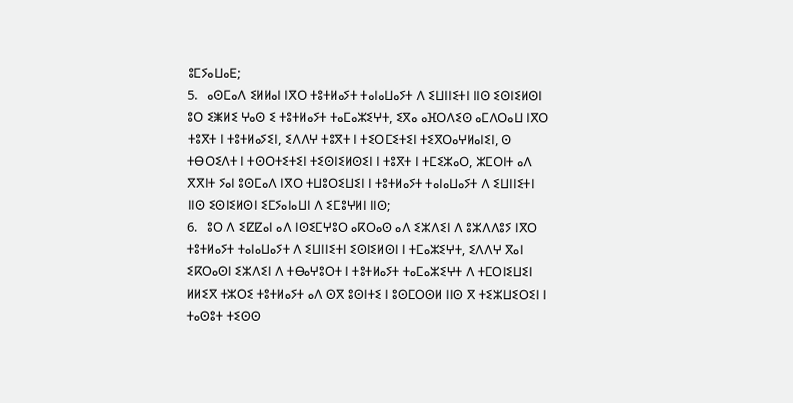ⵓⵎⵢⴰⵡⴰⴹ;
5.   ⴰⵙⵎⴰⴷ ⵉⵍⵍⴰⵏ ⵏⴳⵔ ⵜⵓⵜⵍⴰⵢⵜ ⵜⴰⵏⴰⵡⴰⵢⵜ ⴷ ⵉⵡⵏⵏⵉⵜⵏ ⵏⵏⵙ ⵉⵙⵏⵉⵍⵙⵏ ⵓⵔ ⵉⵥⵍⵉ ⵖⴰⵙ ⵉ ⵜⵓⵜⵍⴰⵢⵜ ⵜⴰⵎⴰⵣⵉⵖⵜ, ⵉⴳⴰ ⴰⴼⵔⴷⵉⵙ ⴰⵎⴷⵔⴰⵡ ⵏⴳⵔ ⵜⵓⴳⵜ ⵏ ⵜⵓⵜⵍⴰⵢⵉⵏ, ⵉⴷⴷⵖ ⵜⵓⴳⵜ ⵏ ⵜⵉⵔⵎⵉⵜⵉⵏ ⵜⵉⴳⵔⴰⵖⵍⴰⵏⵉⵏ, ⵙ ⵜⴱⵔⵉⴷⵜ ⵏ ⵜⵙⵔⵜⵉⵜⵉⵏ ⵜⵉⵙⵏⵉⵍⵙⵉⵏ ⵏ ⵜⵓⴳⵜ ⵏ ⵜⵎⵉⵣⴰⵔ, ⵣⵎⵔⵏⵜ ⴰⴷ ⴳⴳⵏⵜ ⵢⴰⵏ ⵓⵙⵎⴰⴷ ⵏⴳⵔ ⵜⵡⵓⵔⵉⵡⵉⵏ ⵏ ⵜⵓⵜⵍⴰⵢⵜ ⵜⴰⵏⴰⵡⴰⵢⵜ ⴷ ⵉⵡⵏⵏⵉⵜⵏ ⵏⵏⵙ ⵉⵙⵏⵉⵍⵙⵏ ⵉⵎⵢⴰⵏⴰⵡⵏ ⴷ ⵉⵎⵓⵖⵍⵏ ⵏⵏⵙ;
6.   ⵓⵔ ⴷ ⵉⵇⵇⴰⵏ ⴰⴷ ⵏⵙⵉⵎⵖⵓⵔ ⴰⴽⵔⴰⵙ ⴰⴷ ⵉⵣⴷⵉⵏ ⴷ ⵓⵣⴷⴷⵓⵢ ⵏⴳⵔ ⵜⵓⵜⵍⴰⵢⵜ ⵜⴰⵏⴰⵡⴰⵢⵜ ⴷ ⵉⵡⵏⵏⵉⵜⵏ ⵉⵙⵏⵉⵍⵙⵏ ⵏ ⵜⵎⴰⵣⵉⵖⵜ, ⵉⴷⴷⵖ ⴳⴰⵏ ⵉⴽⵔⴰⵙⵏ ⵉⵣⴷⵉⵏ ⴷ ⵜⴱⴰⵖⵓⵔⵜ ⵏ ⵜⵓⵜⵍⴰⵢⵜ ⵜⴰⵎⴰⵣⵉⵖⵜ ⴷ ⵜⵎⵔⵏⵉⵡⵉⵏ ⵍⵍⵉⴳ ⵜⵣⵔⵉ ⵜⵓⵜⵍⴰⵢⵜ ⴰⴷ ⵙⴳ ⵓⵙⵏⵜⵉ ⵏ ⵓⵙⵎⵔⵙⵍ ⵏⵏⵙ ⴳ ⵜⵉⵣⵡⵉⵔⵉⵏ ⵏ ⵜⴰⵙⵓⵜ ⵜⵉⵙⵙ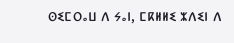ⵙⵉⵎⵔⴰⵡ ⴷ ⵢⴰⵏ, ⵎⴽⵍⵍⵉ ⵣⴷⵉⵏ ⴷ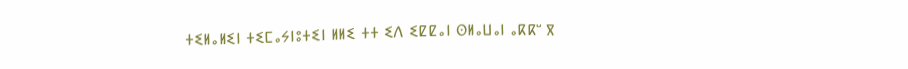ⵜⵉⵍⴰⵍⵉⵏ ⵜⵉⵎⴰⵢⵏⵓⵜⵉⵏ ⵍⵍⵉ ⵜⵜ ⵉⴷ ⵉⵇⵇⴰⵏ ⵙⵍⴰⵡⴰⵏ ⴰⴽⴽⵯ ⴳ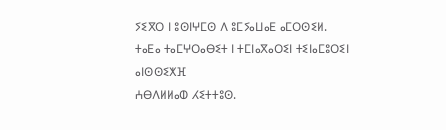ⵢⵉⴳⵔ ⵏ ⵓⵙⵏⵖⵎⵙ ⴷ ⵓⵎⵢⴰⵡⴰⴹ ⴰⵎⵔⵙⵉⵍ.
ⵜⴰⴹⴰ ⵜⴰⵎⵖⵔⴰⴱⵉⵜ ⵏ ⵜⵎⵏⴰⴳⴰⵔⵉⵏ ⵜⵉⵏⴰⵎⵓⵔⵉⵏ
ⴰⵏⵙⵙⵉⵅⴼ
ⵄⴱⴷⵍⵍⴰⵀ ⵃⵉⵜⵜⵓⵙ.